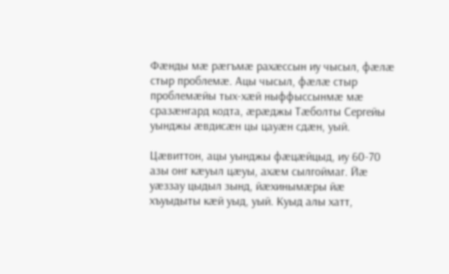Фæнды мæ рæгъмæ рахæссын иу чысыл, фæлæ стыр проблемæ. Ацы чысыл, фæлæ стыр проблемæйы тых-хæй ныффыссынмæ мæ сразæнгард кодта, æрæджы Тæболты Сергейы уынджы æвдисæн цы цауæн сдæн, уый.

Цæвиттон, ацы уынджы фæцæйцыд, иу 60-70 азы онг кæуыл цæуы, ахæм сылгоймаг. Йæ уæззау цыдыл зынд, йæхинымæры йæ хъуыдыты кæй уыд, уый. Куыд алы хатт,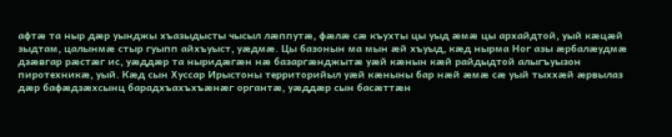афтæ та ныр дæр уынджы хъазыдысты чысыл лæппутæ, фæлæ сæ къухты цы уыд æмæ цы архайдтой, уый кæцæй зыдтам, цалынмæ стыр гуыпп айхъуыст, уæдмæ. Цы базонын ма мын æй хъуыд, кæд нырма Ног азы æрбалæудмæ дзæвгар рæстæг ис, уæддæр та ныридæгæн нæ базаргæнджытæ уæй кæнын кæй райдыдтой алыгъуызон пиротехникæ, уый. Кæд сын Хуссар Ирыстоны территорийыл уæй кæныны бар нæй æмæ сæ уый тыххæй æрвылаз дæр бафæдзæхсынц барадхъахъхъæнæг органтæ, уæддæр сын басæттæн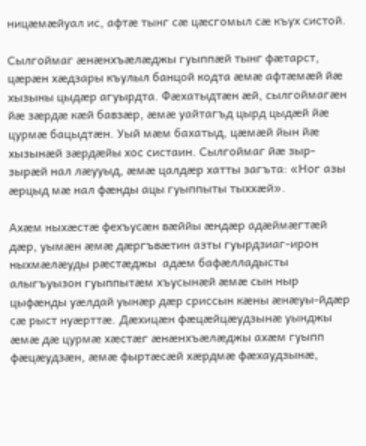ницæмæйуал ис, афтæ тынг сæ цæсгомыл сæ къух систой.

Сылгоймаг æнæнхъæлæджы гуыппæй тынг фæтарст, цæрæн хæдзары къулыл банцой кодта æмæ афтæмæй йæ хызыны цыдæр агуырдта. Фæхатыдтæн æй, сылгоймагæн йæ зæрдæ кæй бавзæр, æмæ уайтагъд цырд цыдæй йæ цурмæ бацыдтæн. Уый мæм бахатыд, цæмæй йын йæ хызынæй зæрдæйы хос систаин. Сылгоймаг йæ зыр-зырæй нал лæууыд, æмæ цалдæр хатты загъта: «Ног азы æрцыд мæ нал фæнды ацы гуыппыты тыххæй».

Ахæм ныхæстæ фехъусæн вæййы æндæр адæймæгтæй дæр, уымæн æмæ дæргъвæтин азты гуырдзиаг-ирон ныхмæлæуды рæстæджы  адæм бафæлладысты алыгъуызон гуыппытæм хъусынæй æмæ сын ныр цыфæнды уæлдай уынæр дæр сриссын кæны æнæуы-йдæр сæ рыст нуæрттæ. Дæхицæн фæцæйцæудзынæ уынджы æмæ дæ цурмæ хæстæг æнæнхъæлæджы ахæм гуыпп фæцæудзæн, æмæ фыртæсæй хæрдмæ фæхаудзынæ,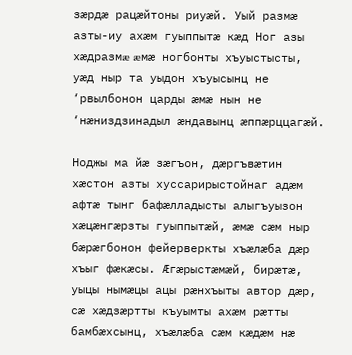зæрдæ рацæйтоны риуæй. Уый размæ азты-иу ахæм гуыппытæ кæд Ног азы хæдразмæ æмæ ногбонты хъуыстысты, уæд ныр та уыдон хъуысынц не ‘рвылбонон царды æмæ нын не ‘нæниздзинадыл æндавынц æппæрццагæй.

Ноджы ма йæ зæгъон, дæргъвæтин хæстон азты хуссарирыстойнаг адæм афтæ тынг бафæлладысты алыгъуызон хæцæнгæрзты гуыппытæй, æмæ сæм ныр бæрæгбонон фейерверкты хъæлæба дæр хъыг фæкæсы. Æгæрыстæмæй, бирæтæ, уыцы нымæцы ацы рæнхъыты автор дæр, сæ хæдзæртты къуымты ахæм рæтты бамбæхсынц, хъæлæба сæм кæдæм нæ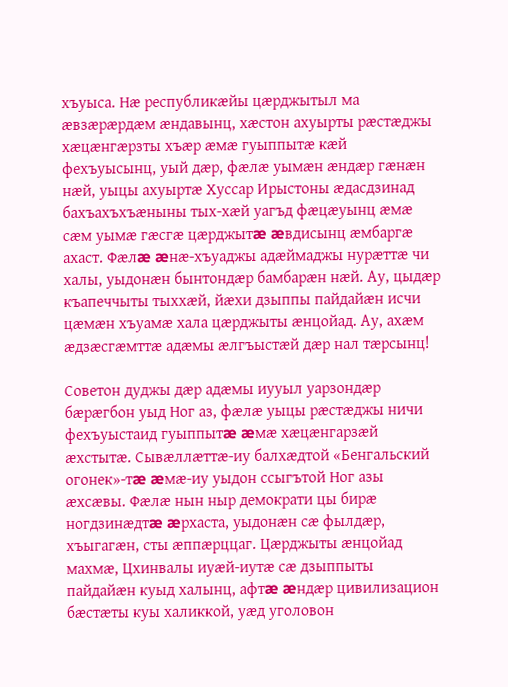хъуыса. Нæ республикæйы цæрджытыл ма æвзæрæрдæм æндавынц, хæстон ахуырты рæстæджы хæцæнгæрзты хъæр æмæ гуыппытæ кæй фехъуысынц, уый дæр, фæлæ уымæн æндæр гæнæн нæй, уыцы ахуыртæ Хуссар Ирыстоны æдасдзинад бахъахъхъæныны тых-хæй уагъд фæцæуынц æмæ сæм уымæ гæсгæ цæрджытæ æвдисынц æмбаргæ ахаст. Фæлæ æнæ-хъуаджы адæймаджы нурæттæ чи халы, уыдонæн бынтондæр бамбарæн нæй. Ау, цыдæр къапеччыты тыххæй, йæхи дзыппы пайдайæн исчи цæмæн хъуамæ хала цæрджыты æнцойад. Ау, ахæм æдзæсгæмттæ адæмы æлгъыстæй дæр нал тæрсынц!

Советон дуджы дæр адæмы иууыл уарзондæр бæрæгбон уыд Ног аз, фæлæ уыцы рæстæджы ничи фехъуыстаид гуыппытæ æмæ хæцæнгарзæй æхстытæ. Сывæллæттæ-иу балхæдтой «Бенгальский огонек»-тæ æмæ-иу уыдон ссыгътой Ног азы æхсæвы. Фæлæ нын ныр демократи цы бирæ ногдзинæдтæ æрхаста, уыдонæн сæ фылдæр, хъыгагæн, сты æппæрццаг. Цæрджыты æнцойад махмæ, Цхинвалы иуæй-иутæ сæ дзыппыты пайдайæн куыд халынц, афтæ æндæр цивилизацион бæстæты куы халиккой, уæд уголовон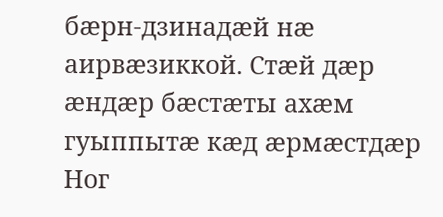бæрн-дзинадæй нæ аирвæзиккой. Стæй дæр æндæр бæстæты ахæм гуыппытæ кæд æрмæстдæр Ног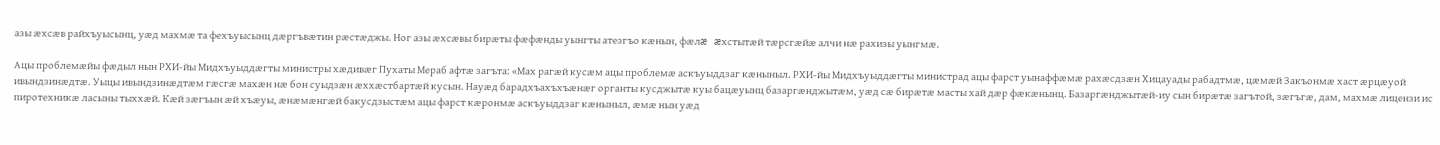азы æхсæв райхъуысынц, уæд махмæ та фехъуысынц дæргъвæтин рæстæджы. Ног азы æхсæвы бирæты фæфæнды уынгты атезгъо кæнын, фæлæ æхстытæй тæрсгæйæ алчи нæ рахизы уынгмæ.

Ацы проблемæйы фæдыл нын РХИ-йы Мидхъуыддæгты министры хæдивæг Пухаты Мераб афтæ загъта: «Мах рагæй кусæм ацы проблемæ аскъуыддзаг кæныныл. РХИ-йы Мидхъуыддæгты министрад ацы фарст уынаффæмæ рахæсдзæн Хицауады рабадтмæ, цæмæй Закъонмæ хаст æрцæуой ивындзинæдтæ. Уыцы ивындзинæдтæм гæсгæ махæн нæ бон суыдзæн æххæстбартæй кусын. Науæд барадхъахъхъæнæг органты кусджытæ куы бацæуынц базаргæнджытæм, уæд сæ бирæтæ масты хай дæр фæкæнынц. Базаргæнджытæй-иу сын бирæтæ загътой, зæгъгæ, дам, махмæ лицензи ис пиротехникæ ласыны тыххæй. Кæй зæгъын æй хъæуы, æнæмæнгæй бакусдзыстæм ацы фарст кæронмæ аскъуыддзаг кæныныл, æмæ нын уæд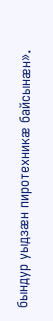бындур уыдзæн пиротехникæ байсынæн».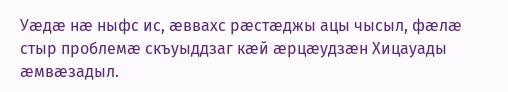Уæдæ нæ ныфс ис, æввахс рæстæджы ацы чысыл, фæлæ стыр проблемæ скъуыддзаг кæй æрцæудзæн Хицауады æмвæзадыл.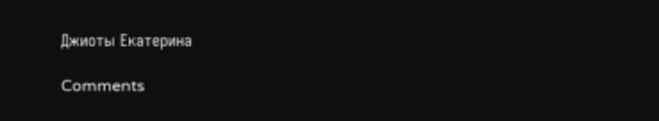Джиоты Екатерина

Comments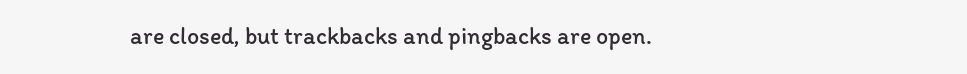are closed, but trackbacks and pingbacks are open.